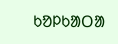ᱠᱚᱞᱠᱟᱛᱟ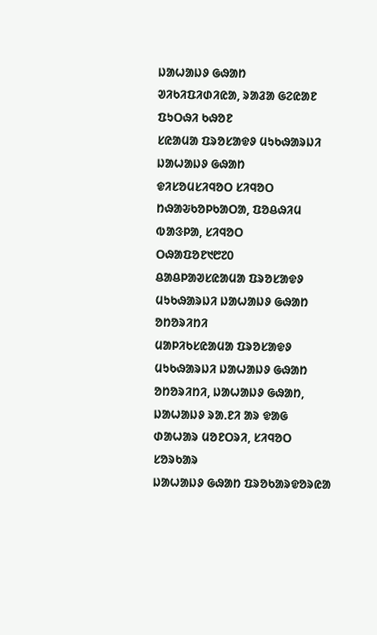ᱡᱟᱦᱟᱡᱽ ᱜᱷᱟᱴ
ᱣᱤᱠᱤᱯᱤᱰᱤᱭᱟ, ᱨᱟᱲᱟ ᱜᱮᱭᱟᱱ ᱯᱩᱛᱷᱤ ᱠᱷᱚᱱ
ᱥᱭᱟᱢᱟ ᱯᱨᱚᱥᱟᱫᱽ ᱢᱩᱠᱷᱟᱨᱡᱤ ᱡᱟᱦᱟᱡᱽ ᱜᱷᱟᱴ
ᱫᱤᱥᱚᱢᱥᱤᱧᱚᱛ ᱥᱤᱧᱚᱛ
ᱴᱷᱟᱶᱠᱚᱞᱠᱟᱛᱟ, ᱯᱚᱪᱷᱤᱢ ᱵᱟᱝᱞᱟ, ᱥᱤᱧᱚᱛ
ᱛᱷᱟᱯᱚᱱ᱑᱘᱗᱐
ᱪᱟᱪᱞᱟᱣᱥᱭᱟᱢᱟ ᱯᱨᱚᱥᱟᱫᱽ ᱢᱩᱠᱷᱟᱨᱡᱤ ᱡᱟᱦᱟᱡᱽ ᱜᱷᱟᱴ ᱚᱴᱚᱨᱤᱴᱤ
ᱢᱟᱞᱤᱠᱥᱭᱟᱢᱟ ᱯᱨᱚᱥᱟᱫᱽ ᱢᱩᱠᱷᱟᱨᱡᱤ ᱡᱟᱦᱟᱡᱽ ᱜᱷᱟᱴ ᱚᱴᱚᱨᱤᱴᱤ, ᱡᱟᱦᱟᱡᱽ ᱜᱷᱟᱴ, ᱡᱟᱦᱟᱡᱽ ᱨᱟᱹᱱᱤ ᱟᱨ ᱫᱟᱜ ᱰᱟᱦᱟᱨ ᱢᱚᱱᱛᱨᱤ, ᱥᱤᱧᱚᱛ ᱥᱚᱨᱠᱟᱨ
ᱡᱟᱦᱟᱡᱽ ᱜᱷᱟᱴ ᱯᱨᱚᱠᱟᱨᱫᱚᱨᱭᱟ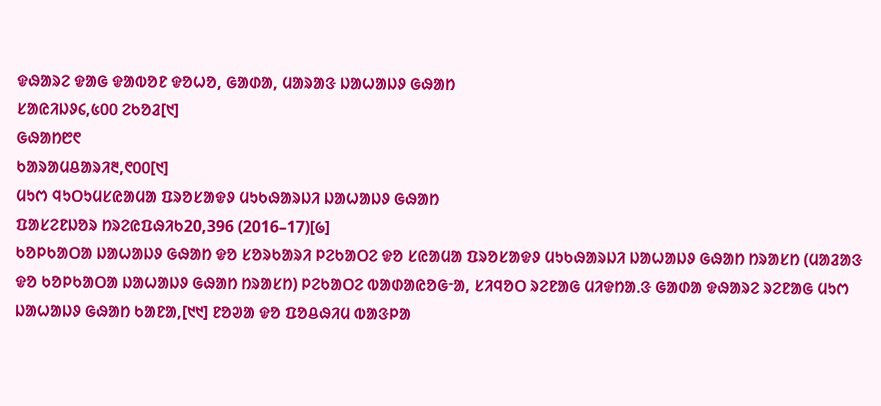ᱫᱷᱟᱨᱮ ᱫᱟᱜ ᱫᱟᱵᱚᱱ ᱫᱚᱦᱚ, ᱜᱟᱰᱟ, ᱢᱟᱨᱟᱝ ᱡᱟᱦᱟᱡᱽ ᱜᱷᱟᱴ
ᱥᱟᱭᱤᱡᱽ᱔,᱕᱐᱐ ᱮᱠᱚᱲ[᱑]
ᱜᱷᱟᱴ᱘᱖
ᱠᱟᱨᱟᱢᱪᱟᱨᱤ᱓,᱖᱐᱐[᱑]
ᱢᱩᱬ ᱧᱩᱛᱩᱢᱥᱭᱟᱢᱟ ᱯᱨᱚᱥᱟᱫᱽ ᱢᱩᱠᱷᱟᱨᱡᱤ ᱡᱟᱦᱟᱡᱽ ᱜᱷᱟᱴ
ᱯᱟᱥᱮᱱᱡᱚᱨ ᱴᱨᱮᱭᱯᱷᱤᱠ20,396 (2016–17)[᱙]
ᱠᱚᱞᱠᱟᱛᱟ ᱡᱟᱦᱟᱡᱽ ᱜᱷᱟᱴ ᱫᱚ ᱥᱚᱨᱠᱟᱨᱤ ᱞᱮᱠᱟᱛᱮ ᱫᱚ ᱥᱭᱟᱢᱟ ᱯᱨᱚᱥᱟᱫᱽ ᱢᱩᱠᱷᱟᱨᱡᱤ ᱡᱟᱦᱟᱡᱽ ᱜᱷᱟᱴ ᱴᱨᱟᱥᱴ (ᱢᱟᱲᱟᱝ ᱫᱚ ᱠᱚᱞᱠᱟᱛᱟ ᱡᱟᱦᱟᱡᱽ ᱜᱷᱟᱴ ᱴᱨᱟᱥᱴ) ᱞᱮᱠᱟᱛᱮ ᱵᱟᱰᱟᱭᱚᱜᱼᱟ, ᱥᱤᱧᱚᱛ ᱨᱮᱱᱟᱜ ᱢᱤᱫᱴᱟᱹᱝ ᱜᱟᱰᱟ ᱫᱷᱟᱨᱮ ᱨᱮᱱᱟᱜ ᱢᱩᱬ ᱡᱟᱦᱟᱡᱽ ᱜᱷᱟᱴ ᱠᱟᱱᱟ,[᱑᱑] ᱱᱚᱣᱟ ᱫᱚ ᱯᱚᱪᱷᱤᱢ ᱵᱟᱝᱞᱟ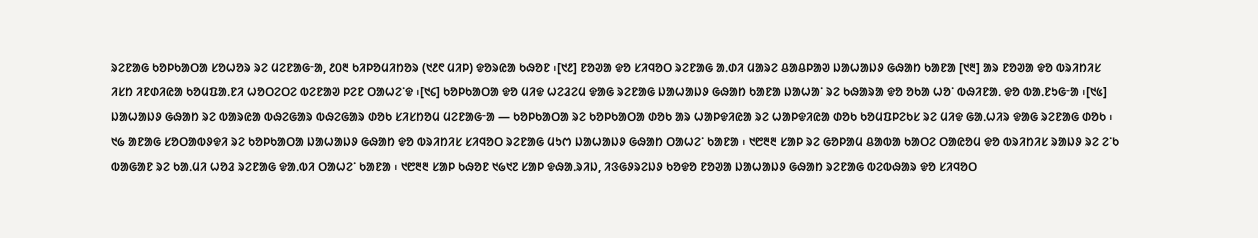ᱨᱮᱱᱟᱜ ᱠᱚᱞᱠᱟᱛᱟ ᱥᱚᱦᱚᱨ ᱨᱮ ᱢᱮᱱᱟᱜᱼᱟ, ᱒᱐᱓ ᱠᱤᱞᱚᱢᱤᱴᱚᱨ (᱑᱒᱖ ᱢᱤᱞ) ᱫᱚᱨᱭᱟ ᱠᱷᱚᱱ ᱾[᱑᱒] ᱱᱚᱣᱟ ᱫᱚ ᱥᱤᱧᱚᱛ ᱨᱮᱱᱟᱜ ᱟᱹᱰᱤ ᱢᱟᱨᱮ ᱪᱟᱪᱞᱟᱣ ᱡᱟᱦᱟᱡᱽ ᱜᱷᱟᱴ ᱠᱟᱱᱟ [᱑᱓] ᱟᱨ ᱱᱚᱣᱟ ᱫᱚ ᱵᱨᱤᱴᱤᱥ ᱤᱥᱴ ᱤᱱᱰᱤᱭᱟ ᱠᱚᱢᱯᱟᱹᱱᱤ ᱦᱚᱛᱮᱛᱮ ᱵᱮᱱᱟᱣ ᱞᱮᱱ ᱛᱟᱦᱮᱸᱫ ᱾[᱑᱔] ᱠᱚᱞᱠᱟᱛᱟ ᱫᱚ ᱢᱤᱫ ᱦᱮᱲᱮᱢ ᱫᱟᱜ ᱨᱮᱱᱟᱜ ᱡᱟᱦᱟᱡᱽ ᱜᱷᱟᱴ ᱠᱟᱱᱟ ᱡᱟᱦᱟᱸ ᱨᱮ ᱠᱷᱟᱨᱟ ᱫᱚ ᱚᱠᱟ ᱦᱚᱸ ᱵᱷᱤᱱᱟᱹ ᱫᱚ ᱵᱟᱹᱱᱩᱜᱼᱟ ᱾[᱑᱕] ᱡᱟᱦᱟᱡᱽ ᱜᱷᱟᱴ ᱨᱮ ᱵᱟᱨᱭᱟ ᱵᱷᱮᱜᱟᱨ ᱵᱷᱮᱜᱟᱨ ᱰᱚᱠ ᱥᱤᱥᱴᱚᱢ ᱢᱮᱱᱟᱜᱼᱟ — ᱠᱚᱞᱠᱟᱛᱟ ᱨᱮ ᱠᱚᱞᱠᱟᱛᱟ ᱰᱚᱠ ᱟᱨ ᱦᱟᱞᱫᱤᱭᱟ ᱨᱮ ᱦᱟᱞᱫᱤᱭᱟ ᱰᱚᱠ ᱠᱚᱢᱯᱞᱮᱠᱥ ᱨᱮ ᱢᱤᱫ ᱜᱟᱹᱦᱤᱨ ᱫᱟᱜ ᱨᱮᱱᱟᱜ ᱰᱚᱠ ᱾
᱑᱙ ᱟᱱᱟᱜ ᱥᱚᱛᱟᱵᱽᱫᱤ ᱨᱮ ᱠᱚᱞᱠᱟᱛᱟ ᱡᱟᱦᱟᱡᱽ ᱜᱷᱟᱴ ᱫᱚ ᱵᱨᱤᱴᱤᱥ ᱥᱤᱧᱚᱛ ᱨᱮᱱᱟᱜ ᱢᱩᱬ ᱡᱟᱦᱟᱡᱽ ᱜᱷᱟᱴ ᱛᱟᱦᱮᱸ ᱠᱟᱱᱟ ᱾ ᱑᱘᱓᱓ ᱥᱟᱞ ᱨᱮ ᱜᱚᱞᱟᱢ ᱪᱟᱵᱟ ᱠᱟᱛᱮ ᱛᱟᱭᱚᱢ ᱫᱚ ᱵᱨᱤᱴᱤᱥ ᱨᱟᱡᱽ ᱨᱮ ᱮᱸᱠ ᱵᱟᱜᱟᱱ ᱨᱮ ᱠᱟᱹᱢᱤ ᱦᱚᱲ ᱨᱮᱱᱟᱜ ᱫᱟᱹᱵᱤ ᱛᱟᱦᱮᱸ ᱠᱟᱱᱟ ᱾ ᱑᱘᱓᱓ ᱥᱟᱞ ᱠᱷᱚᱱ ᱑᱙᱑᱗ ᱥᱟᱞ ᱫᱷᱟᱹᱨᱤᱡ, ᱤᱝᱜᱽᱨᱮᱡᱽ ᱠᱚᱫᱚ ᱱᱚᱣᱟ ᱡᱟᱦᱟᱡᱽ ᱜᱷᱟᱴ ᱨᱮᱱᱟᱜ ᱵᱮᱵᱷᱟᱨ ᱫᱚ ᱥᱤᱧᱚᱛ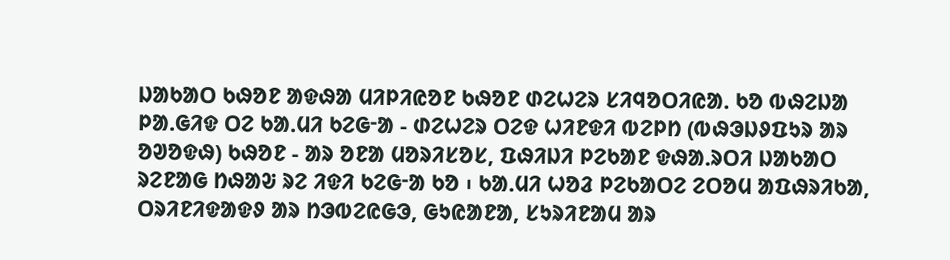ᱡᱟᱠᱟᱛ ᱠᱷᱚᱱ ᱟᱫᱷᱟ ᱢᱤᱞᱤᱭᱚᱱ ᱠᱷᱚᱱ ᱰᱮᱦᱮᱨ ᱥᱤᱧᱚᱛᱤᱭᱟᱹ ᱠᱚ ᱵᱷᱮᱡᱟ ᱞᱟᱹᱜᱤᱫ ᱛᱮ ᱠᱟᱹᱢᱤ ᱠᱮᱜᱼᱟ - ᱰᱮᱦᱮᱨ ᱛᱮᱫ ᱦᱤᱱᱫᱤ ᱵᱮᱞᱴ (ᱵᱷᱳᱡᱽᱯᱩᱨ ᱟᱨ ᱚᱣᱚᱫᱷ) ᱠᱷᱚᱱ - ᱟᱨ ᱚᱱᱟ ᱢᱚᱨᱤᱥᱚᱥ, ᱯᱷᱤᱡᱤ ᱞᱮᱠᱟᱱ ᱫᱷᱟᱹᱨᱛᱤ ᱡᱟᱠᱟᱛ ᱨᱮᱱᱟᱜ ᱴᱷᱟᱶ ᱨᱮ ᱤᱫᱤ ᱠᱮᱜᱼᱟ ᱠᱚ ᱾ ᱠᱟᱹᱢᱤ ᱦᱚᱲ ᱞᱮᱠᱟᱛᱮ ᱮᱛᱚᱢ ᱟᱯᱷᱨᱤᱠᱟ, ᱛᱨᱤᱱᱤᱫᱟᱫᱽ ᱟᱨ ᱴᱳᱵᱮᱭᱜᱳ, ᱜᱩᱭᱟᱱᱟ, ᱥᱩᱨᱤᱱᱟᱢ ᱟᱨ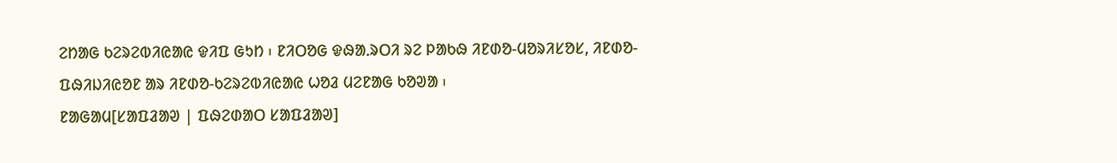ᱮᱴᱟᱜ ᱠᱮᱨᱮᱵᱤᱭᱟᱭ ᱫᱤᱯ ᱜᱩᱴ ᱾ ᱱᱤᱛᱚᱜ ᱫᱷᱟᱹᱨᱛᱤ ᱨᱮ ᱞᱟᱠᱷ ᱤᱱᱰᱚ-ᱢᱚᱨᱤᱥᱚᱥ, ᱤᱱᱰᱚ-ᱯᱷᱤᱡᱤᱭᱚᱱ ᱟᱨ ᱤᱱᱰᱚ-ᱠᱮᱨᱮᱵᱤᱭᱟᱭ ᱦᱚᱲ ᱢᱮᱱᱟᱜ ᱠᱚᱣᱟ ᱾
ᱱᱟᱜᱟᱢ[ᱥᱟᱯᱲᱟᱣ | ᱯᱷᱮᱰᱟᱛ ᱥᱟᱯᱲᱟᱣ]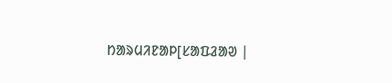ᱴᱟᱨᱢᱤᱱᱟᱞ[ᱥᱟᱯᱲᱟᱣ |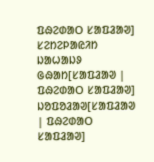ᱯᱷᱮᱰᱟᱛ ᱥᱟᱯᱲᱟᱣ]
ᱥᱮᱴᱮᱞᱟᱭᱤᱴ ᱡᱟᱦᱟᱡᱽ ᱜᱷᱟᱴ[ᱥᱟᱯᱲᱟᱣ | ᱯᱷᱮᱰᱟᱛ ᱥᱟᱯᱲᱟᱣ]
ᱡᱚᱯᱚᱲᱟᱣ[ᱥᱟᱯᱲᱟᱣ | ᱯᱷᱮᱰᱟᱛ ᱥᱟᱯᱲᱟᱣ]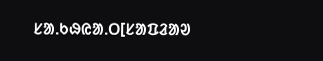ᱥᱟᱹᱠᱷᱭᱟᱹᱛ[ᱥᱟᱯᱲᱟᱣ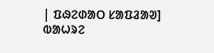| ᱯᱷᱮᱰᱟᱛ ᱥᱟᱯᱲᱟᱣ]
ᱵᱟᱦᱨᱮ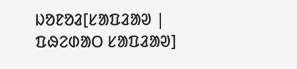ᱡᱚᱱᱚᱲ[ᱥᱟᱯᱲᱟᱣ | ᱯᱷᱮᱰᱟᱛ ᱥᱟᱯᱲᱟᱣ]